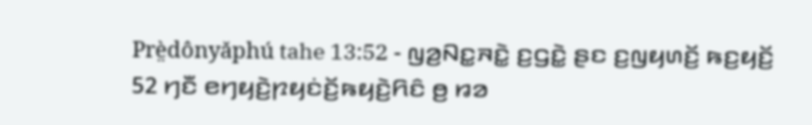Prè̤dônyǎphú tahe 13:52 - ꤜꤤ꤬ꤡꤢ꤭ꤏꤢꤧ꤭ ꤢ꤬ꤞꤢꤧ꤭ ꤔꤢ ꤢ꤬ꤜꤟꤛꤢꤩ꤬ ꤒꤢ꤬ꤟꤢꤩ꤬
52 ꤚꤢꤪ ꤕꤚꤟꤢꤧ꤬ꤐꤟꤢꤦꤢꤩ꤬ꤒꤟꤢꤧ꤬ꤖꤢꤨ ꤥ꤬ ꤙꤤ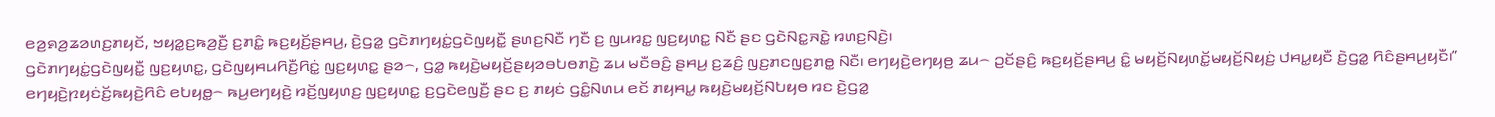ꤕꤤ꤬ꤎꤤ꤬ꤘꤤꤛꤢ꤬ꤊꤟꤢꤩ, ꤠꤟꤤ꤭ꤢ꤬ꤒꤤ꤬ꤢꤪ꤬ ꤢ꤬ꤊꤢꤨ꤭ ꤒꤢ꤬ꤟꤢꤩ꤬ꤔꤌꤣ꤬, ꤢꤧ꤬ꤞꤤ꤭ ꤞꤢꤧꤊꤚꤟꤢꤦ꤭ꤞꤢꤧꤜꤟꤢꤪ꤭ ꤔꤛꤢ꤬ꤡꤢꤪ ꤚꤢꤪ ꤢ꤬ ꤜꤣꤙꤢ꤭ ꤜꤢ꤬ꤟꤛꤢ꤭ ꤡꤢꤪ ꤔꤢ ꤞꤢꤧꤡꤢ꤭ꤏꤢꤧ꤭ ꤙꤛꤢ꤬ꤡꤢꤧ꤬꤯
ꤞꤢꤧꤊꤚꤟꤢꤦ꤭ꤞꤢꤧꤜꤟꤢꤪ꤭ ꤜꤢ꤬ꤟꤛꤢ꤭, ꤞꤢꤧꤜꤟꤌꤣꤖꤢꤪ꤬ꤖꤢꤦ꤭ ꤜꤢ꤬ꤟꤛꤢ꤭ ꤔꤤ꤮, ꤞꤤ꤭ ꤒꤟꤢꤧ꤬ꤗꤟꤢꤩ꤬ꤔꤟꤤꤋꤝꤥꤊꤢꤧ꤬ ꤘꤣ ꤗꤢꤪꤋꤢꤨ꤬ ꤔꤌꤣ꤬ ꤢ꤬ꤘꤢꤨ꤬ ꤜꤢ꤬ꤊꤢꤜꤢ꤬ꤊꤥ꤭ ꤡꤢꤪ꤯ ꤕꤚꤟꤢꤧ꤬ꤕꤚꤟꤥ꤬ ꤘꤣ꤮ ꤑꤢꤩꤔꤢꤨ꤬ ꤒꤢ꤬ꤟꤢꤩ꤬ꤔꤌꤣ꤬ ꤢꤨ꤭ ꤗꤟꤢꤩ꤬ꤡꤟꤛꤢꤩ꤭ꤗꤟꤢꤩ꤬ꤡꤟꤢꤦ꤬ ꤓꤌꤣ꤭ꤟꤢꤪ ꤢꤧ꤬ꤞꤤ꤭ ꤖꤢꤨꤔꤌꤣ꤬ꤟꤢꤪ꤯”
ꤕꤚꤟꤢꤧ꤬ꤐꤟꤢꤦꤢꤩ꤬ꤒꤟꤢꤧ꤬ꤖꤢꤨ ꤕꤝꤟꤥ꤭꤮ ꤒꤣ꤬ꤕꤚꤟꤢꤧ꤬ ꤙꤢꤩ꤬ꤜꤟꤛꤢ꤬ ꤜꤢ꤬ꤟꤛꤢ꤭ ꤢ꤬ꤞꤢꤧꤕꤜꤢꤪ꤬ ꤔꤢ ꤢ꤬ ꤊꤟꤢꤦ ꤞꤢꤨ꤭ꤡꤛꤣ ꤕꤢꤩ ꤊꤟꤌꤣ꤭ ꤒꤟꤢꤧ꤬ꤗꤟꤢꤩ꤬ꤡꤝꤟꤥ ꤙꤢ ꤢꤧ꤬ꤞꤤ꤭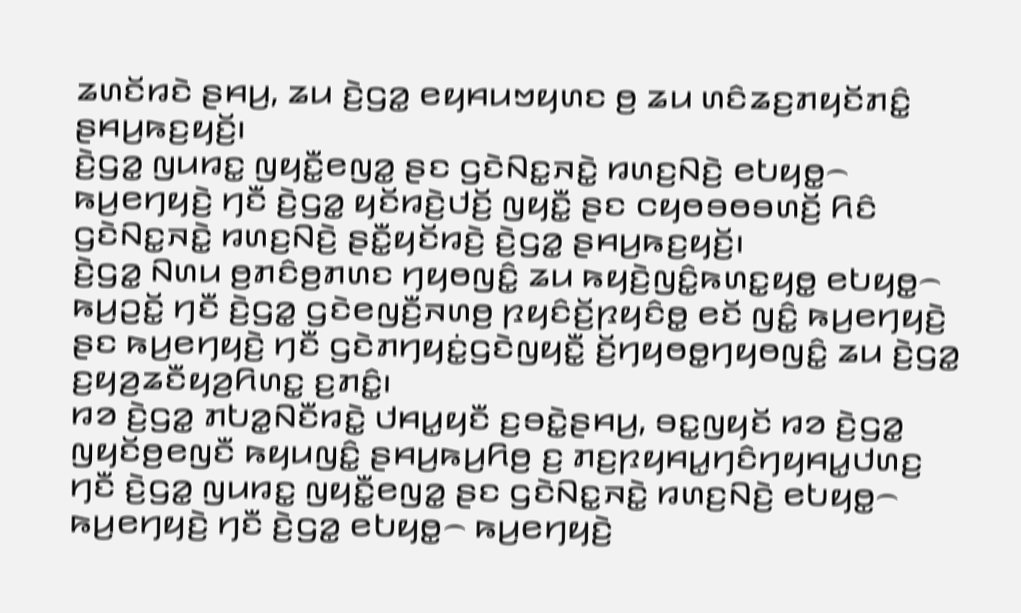ꤘꤛꤢꤩꤙꤢꤧ ꤔꤌꤣ꤬, ꤘꤣ ꤢꤧ꤬ꤞꤤ꤭ ꤕꤟꤌꤣꤠꤟꤛꤢ ꤥ꤬ ꤘꤣ ꤛꤢꤨꤘꤢ꤬ꤊꤟꤢꤩꤊꤢꤨ꤭ ꤔꤌꤣ꤬ꤒꤢ꤬ꤟꤢꤩ꤬꤯
ꤢꤧ꤬ꤞꤤ꤭ ꤜꤣꤙꤢ꤭ ꤜꤟꤢꤪ꤭ꤕꤜꤤ꤭ ꤔꤢ ꤞꤢꤧꤡꤢ꤭ꤏꤢꤧ꤭ ꤙꤛꤢ꤬ꤡꤢꤧ꤬ ꤕꤝꤟꤥ꤭꤮ ꤒꤣ꤬ꤕꤚꤟꤢꤧ꤬ ꤚꤢꤪ ꤢꤧ꤬ꤞꤤ꤭ ꤟꤢꤩꤙꤢꤧ꤬ꤓꤢꤩ꤬ ꤜꤟꤢꤪ꤭ ꤔꤢ ꤍꤟꤥꤋꤥꤋꤛꤢꤩ꤬ ꤖꤢꤨ ꤞꤢꤧꤡꤢ꤭ꤏꤢꤧ꤭ ꤙꤛꤢ꤬ꤡꤢꤧ꤬ ꤔꤢꤪ꤭ꤟꤢꤩꤙꤢꤧ꤬ ꤢꤧ꤬ꤞꤤ꤭ ꤔꤌꤣ꤬ꤒꤢ꤬ꤟꤢꤩ꤬꤯
ꤢꤧ꤬ꤞꤤ꤭ ꤡꤛꤣ ꤥ꤬ꤊꤢꤨꤥ꤬ꤊꤛꤢ ꤚꤟꤥꤜꤢꤨ꤭ ꤘꤣ ꤒꤟꤢꤧ꤬ꤜꤢꤨ꤭ꤒꤛꤢ꤭ꤟꤥ꤭ ꤕꤝꤟꤥ꤭꤮ ꤒꤣ꤬ꤑꤢꤩ꤭ ꤚꤢꤪ ꤢꤧ꤬ꤞꤤ꤭ ꤞꤢꤧꤕꤜꤢꤪ꤬ꤏꤛꤥ꤬ ꤐꤟꤢꤨꤢꤩ꤬ꤐꤟꤢꤨꤥ꤭ ꤕꤢꤩ ꤜꤢꤨ꤭ ꤒꤣ꤬ꤕꤚꤟꤢꤧ꤬ ꤔꤢ ꤒꤣ꤬ꤕꤚꤟꤢꤧ꤬ ꤚꤢꤪ ꤞꤢꤧꤊꤚꤟꤢꤦ꤭ꤞꤢꤧꤜꤟꤢꤪ꤭ ꤢꤩ꤬ꤚꤟꤥꤥ꤭ꤚꤟꤥꤜꤢꤨ꤭ ꤘꤣ ꤢꤧ꤬ꤞꤤ꤭ ꤢ꤬ꤟꤤ꤬ꤘꤢꤪꤟꤤ꤬ꤖꤛꤢ꤭ ꤢ꤬ꤊꤢꤨ꤭꤯
ꤙꤤ ꤢꤧ꤬ꤞꤤ꤭ ꤊꤝꤤ꤭ꤡꤢꤪꤙꤢꤧ꤭ ꤓꤌꤣ꤭ꤟꤢꤪ ꤢ꤬ꤋꤢꤧ꤭ꤔꤌꤣ꤬, ꤋꤢ꤭ꤜꤟꤢꤩ ꤙꤤ ꤢꤧ꤬ꤞꤤ꤭ ꤜꤟꤢꤩꤥ꤬ꤕꤜꤢꤪ ꤒꤟꤣꤜꤢꤨ꤭ ꤔꤌꤣ꤬ꤒꤣ꤬ꤖꤥ꤬ ꤢ꤬ ꤊꤢ꤬ꤐꤟꤌꤣ꤭ꤚꤢꤨꤚꤟꤌꤣ꤭ꤓꤛꤢ꤬ ꤚꤢꤪ ꤢꤧ꤬ꤞꤤ꤭ ꤜꤣꤙꤢ꤭ ꤜꤟꤢꤪ꤭ꤕꤜꤤ꤭ ꤔꤢ ꤞꤢꤧꤡꤢ꤭ꤏꤢꤧ꤭ ꤙꤛꤢ꤬ꤡꤢꤧ꤬ ꤕꤝꤟꤥ꤭꤮ ꤒꤣ꤬ꤕꤚꤟꤢꤧ꤬ ꤚꤢꤪ ꤢꤧ꤬ꤞꤤ꤭ ꤕꤝꤟꤥ꤭꤮ ꤒꤣ꤬ꤕꤚꤟꤢꤧ꤬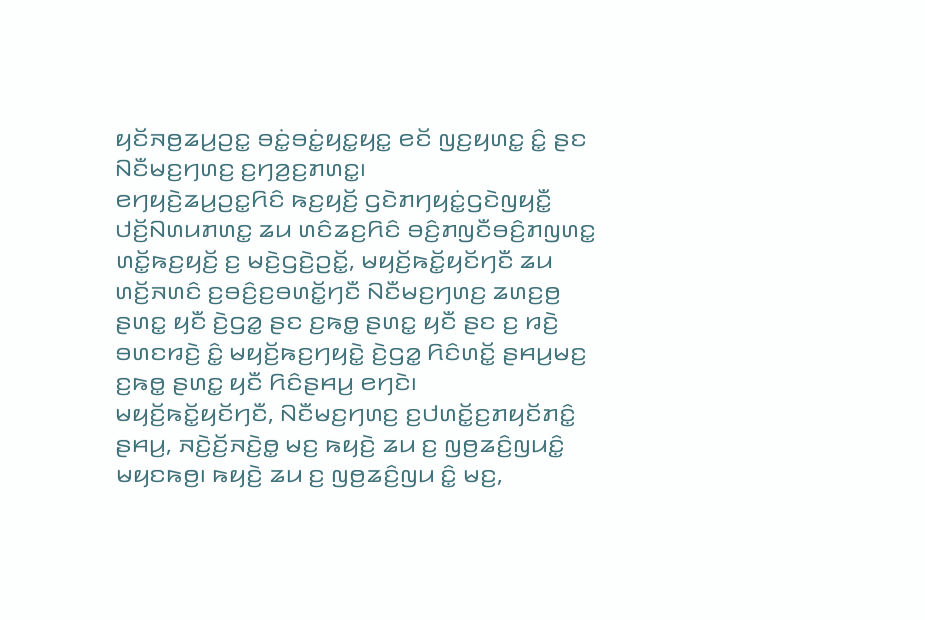ꤟꤢꤩꤏꤥ꤬ꤘꤣ꤬ꤑꤢ꤭ ꤋꤢꤦ꤭ꤋꤢꤦ꤭ꤟꤢ꤭ꤟꤢ꤭ ꤕꤢꤩ ꤜꤢ꤬ꤟꤛꤢ꤭ ꤢꤨ꤭ ꤔꤢ ꤡꤢꤪꤗꤢ꤬ꤚꤛꤢ꤬ ꤢ꤬ꤚꤤ꤬ꤢ꤬ꤊꤛꤢ꤭꤯
ꤕꤚꤟꤢꤧ꤬ꤘꤣ꤬ꤑꤢ꤭ꤖꤢꤨ ꤒꤢ꤬ꤟꤢꤩ꤬ ꤞꤢꤧꤊꤚꤟꤢꤦ꤭ꤞꤢꤧꤜꤟꤢꤪ꤭ ꤓꤢꤩ꤬ꤡꤛꤣꤊꤛꤢ꤭ ꤘꤣ ꤛꤢꤨꤘꤢ꤬ꤖꤢꤨ ꤋꤢꤨ꤬ꤊꤜꤢꤪꤋꤢꤨ꤬ꤊꤜꤛꤢ꤭ ꤛꤢꤩ꤭ꤒꤢ꤬ꤟꤢꤩ꤬ ꤢ꤬ ꤗꤢꤧ꤬ꤞꤢꤧ꤬ꤑꤢꤩ꤭, ꤗꤟꤢꤩ꤬ꤒꤢꤩ꤭ꤟꤢꤩꤚꤢꤪ ꤘꤣ ꤛꤢꤩ꤬ꤏꤛꤢꤨ ꤢ꤬ꤋꤢꤨ꤬ꤢ꤬ꤋꤛꤢꤩ꤭ꤚꤢꤪ ꤡꤢꤪꤗꤢ꤬ꤚꤛꤢ꤬ ꤘꤛꤢ꤬ꤥ꤬ ꤔꤛꤢ꤭ ꤟꤢꤪ ꤢꤧ꤬ꤞꤤ꤭ ꤔꤢ ꤢ꤬ꤒꤥ꤭ ꤔꤛꤢ꤭ ꤟꤢꤪ ꤔꤢ ꤢ꤬ ꤙꤢꤧ꤬ ꤋꤛꤢꤙꤢꤧ꤬ ꤢꤨ꤭ ꤗꤟꤢꤩ꤬ꤒꤢ꤬ꤚꤟꤢꤧ꤭ ꤢꤧ꤬ꤞꤤ꤭ ꤖꤢꤨꤛꤢꤩ꤭ ꤔꤌꤣ꤬ꤗꤢ꤬ ꤢ꤬ꤒꤥ꤭ ꤔꤛꤢ꤭ ꤟꤢꤪ ꤖꤢꤨꤔꤌꤣ꤬ ꤕꤚꤢꤧ꤯
ꤗꤟꤢꤩ꤬ꤒꤢꤩ꤭ꤟꤢꤩꤚꤢꤪ, ꤡꤢꤪꤗꤢ꤬ꤚꤛꤢ꤬ ꤢ꤬ꤓꤛꤢꤩ꤭ꤢ꤬ꤊꤟꤢꤩꤊꤢꤨ꤭ ꤔꤌꤣ꤬, ꤏꤢꤧ꤬ꤢꤩ꤬ꤏꤢꤧ꤬ꤥ꤭ ꤗꤢ꤬ ꤒꤟꤢꤧ꤬ ꤘꤣ ꤢ꤬ ꤜꤥ꤬ꤘꤢꤨ꤬ꤜꤣꤢꤨ꤭ ꤗꤟꤢꤒꤥ꤬꤯ ꤒꤟꤢꤧ꤬ ꤘꤣ ꤢ꤬ ꤜꤥ꤬ꤘꤢꤨ꤬ꤜꤣ ꤢꤨ꤭ ꤗꤢ꤬,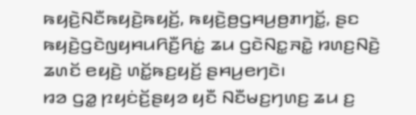ꤒꤟꤢꤧ꤬ꤡꤢꤪꤒꤟꤢꤧ꤬ꤒꤟꤢꤩ꤬, ꤒꤟꤢꤧ꤬ꤥ꤬ꤞꤌꤣ꤬ꤥ꤬ꤊꤚꤢꤩ꤭, ꤔꤢ ꤒꤟꤢꤧ꤬ꤞꤢꤧꤜꤟꤌꤣꤖꤢꤪ꤬ꤖꤢꤦ꤭ ꤘꤣ ꤞꤢꤧꤡꤢ꤭ꤏꤢꤧ꤭ ꤙꤛꤢ꤬ꤡꤢꤧ꤬ ꤘꤛꤢꤩ ꤕꤟꤢꤧ꤬ ꤛꤢꤩ꤭ꤒꤢ꤬ꤟꤢꤩ꤬ ꤔꤌꤣ꤬ꤕꤚꤢꤧ꤯
ꤙꤤ ꤞꤤ꤭ ꤐꤟꤢꤦꤢꤩ꤬ꤔꤟꤤ ꤟꤢꤪ ꤡꤢꤪꤗꤢ꤬ꤚꤛꤢ꤬ ꤘꤣ ꤢ꤬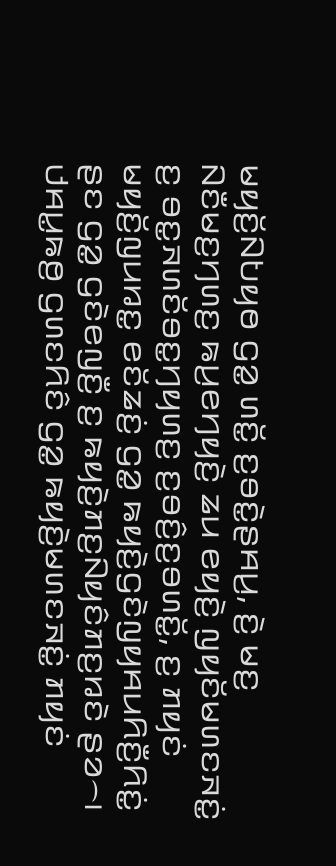ꤗꤟꤢꤩ꤬ꤡꤝꤟꤥ ꤞꤤ꤭ ꤛꤢꤩ꤭ ꤢ꤬ꤋꤢꤧ꤭ꤔꤌꤣ꤬, ꤢꤧ꤬ ꤗꤢ꤬ ꤡꤢꤪꤗꤢ꤬ꤚꤛꤢ꤬ ꤒꤣ꤬ꤕꤚꤟꤢꤧ꤬ ꤘꤣ ꤕꤟꤢꤧ꤬ ꤜꤟꤢꤩꤗꤛꤢꤏꤢꤦ꤭ ꤢ꤬ ꤋꤢ꤭ꤏꤛꤢꤩꤋꤢ꤭ꤚꤟꤛꤢ꤬ ꤢ꤬ꤋꤢꤨ꤬ꤢ꤬ꤋꤛꤢꤩ꤭, ꤢ꤬ ꤊꤟꤢꤦ ꤗꤟꤢꤩ꤬ꤜꤣꤙꤢ꤭ ꤕꤢꤩꤘꤢꤦ꤬ ꤞꤤ꤭ ꤒꤟꤢꤧ꤬ꤞꤢꤧꤜꤟꤌꤣꤖꤢꤪ꤬ꤖꤢꤦ꤭ ꤔꤢ ꤞꤤ꤭ ꤞꤢꤧꤕꤜꤢꤪ꤬ ꤢ꤬ ꤒꤟꤢꤧ꤬ꤊꤢ꤬ꤡꤟꤢꤨꤊꤢ꤬ꤙꤢꤧ ꤔꤤ꤮꤯ ꤓꤌꤣ꤭ꤒꤥ꤬ ꤞꤛꤢꤖꤢꤨ ꤞꤤ꤭ ꤒꤟꤢꤧ꤬ꤗꤛꤢꤏꤢꤦ꤭ ꤊꤟꤢꤦ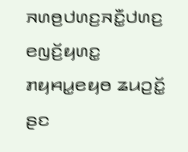ꤏꤛꤥ꤬ꤓꤛꤢ꤬ꤏꤢꤪ꤭ꤓꤛꤢ꤬ ꤕꤜꤢꤩ꤬ꤟꤛꤢ꤭ ꤊꤟꤌꤣ꤭ꤕꤟꤥ ꤘꤣꤑꤢꤩ꤭ ꤔꤢ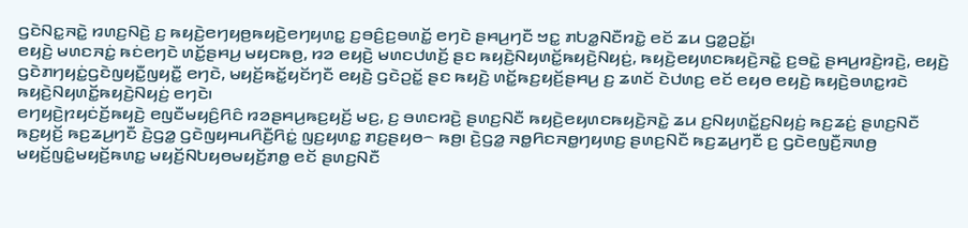ꤞꤢꤧꤡꤢ꤭ꤏꤢꤧ꤭ ꤙꤛꤢ꤬ꤡꤢꤧ꤬ ꤢ꤬ ꤒꤟꤢꤧ꤬ꤕꤚꤟꤥ꤬ꤒꤟꤢꤧ꤬ꤕꤚꤟꤛꤢ꤭ ꤢ꤬ꤋꤢꤨ꤬ꤢ꤬ꤋꤛꤢꤩ꤭ ꤕꤚꤢꤧ ꤔꤌꤣ꤬ꤚꤢꤪ ꤠꤢ꤭ ꤊꤝꤤ꤭ꤡꤢꤪꤙꤢꤧ꤭ ꤕꤢꤩ ꤘꤣ ꤞꤤ꤭ꤑꤢꤩ꤭꤯
ꤕꤟꤢꤧ꤬ ꤗꤛꤢꤏꤢꤦ꤭ ꤒꤢꤦꤕꤚꤢꤧ ꤛꤢꤩ꤭ꤔꤌꤣ꤬ ꤗꤟꤢꤒꤥ꤬, ꤙꤤ ꤕꤟꤢꤧ꤬ ꤗꤛꤢꤓꤛꤢꤩ꤬ ꤔꤢ ꤒꤟꤢꤧ꤬ꤡꤟꤛꤢꤩ꤭ꤒꤟꤢꤧ꤬ꤡꤟꤢꤦ꤬, ꤒꤟꤢꤧ꤬ꤕꤟꤛꤢꤒꤟꤢꤧ꤬ꤏꤢꤧ꤭ ꤢ꤬ꤋꤢꤧ꤭ ꤔꤌꤣ꤬ꤙꤢꤧ꤬ꤙꤢꤧ꤬, ꤕꤟꤢꤧ꤬ ꤞꤢꤧꤊꤚꤟꤢꤦ꤭ꤞꤢꤧꤜꤟꤢꤪ꤭ꤜꤟꤢꤪ꤭ ꤕꤚꤢꤧ, ꤗꤟꤢꤩ꤬ꤒꤢꤩ꤭ꤟꤢꤩꤚꤢꤪ ꤕꤟꤢꤧ꤬ ꤞꤢꤧꤑꤢꤩ꤭ ꤔꤢ ꤒꤟꤢꤧ꤬ ꤛꤢꤩ꤭ꤒꤢ꤬ꤟꤢꤩ꤬ꤔꤌꤣ꤬ ꤢ꤬ ꤘꤛꤢꤩ ꤢꤧꤓꤛꤢ꤬ ꤕꤢꤩ ꤕꤟꤥ ꤕꤟꤢꤧ꤬ ꤒꤟꤢꤧ꤬ꤋꤛꤢ꤭ꤙꤢꤧ ꤒꤟꤢꤧ꤬ꤡꤟꤛꤢꤩ꤭ꤒꤟꤢꤧ꤬ꤡꤟꤢꤦ꤬ ꤕꤚꤢꤧ꤯
ꤕꤚꤟꤢꤧ꤬ꤐꤟꤢꤦꤢꤩ꤬ꤒꤟꤢꤧ꤬ ꤕꤜꤢꤪꤗꤟꤢꤨ꤬ꤖꤢꤨ ꤙꤤꤔꤌꤣ꤬ꤒꤢ꤬ꤟꤢꤩ꤬ ꤗꤢ꤬, ꤢ꤬ ꤋꤛꤢꤙꤢꤧ꤬ ꤔꤛꤢ꤬ꤡꤢꤪ ꤒꤟꤢꤧ꤬ꤕꤟꤛꤢꤒꤟꤢꤧ꤬ꤏꤢꤧ꤭ ꤘꤣ ꤢ꤬ꤡꤟꤛꤢꤩ꤭ꤢ꤬ꤡꤟꤢꤦ꤬ ꤒꤢ꤬ꤘꤢꤦ꤬ ꤔꤛꤢ꤬ꤡꤢꤪ ꤒꤢ꤬ꤟꤢꤩ꤬ ꤒꤢ꤬ꤘꤣ꤬ꤚꤢꤪ ꤢꤧ꤬ꤞꤤ꤭ ꤞꤢꤧꤜꤟꤌꤣꤖꤢꤪ꤬ꤖꤢꤦ꤭ ꤜꤢ꤬ꤟꤛꤢ꤭ ꤊꤢ꤬ꤔꤟꤥ꤮ ꤒꤥ꤬꤯ ꤢꤧ꤬ꤞꤤ꤭ ꤏꤥ꤭ꤖꤢꤏꤥ꤭ꤚꤟꤛꤢ꤬ ꤔꤛꤢ꤬ꤡꤢꤪ ꤒꤢ꤬ꤘꤣ꤬ꤚꤢꤪ ꤢ꤬ ꤞꤢꤧꤕꤜꤢꤪ꤬ꤏꤛꤥ꤬ ꤗꤟꤢꤩ꤬ꤜꤢꤨ꤭ꤗꤟꤢꤩ꤬ꤒꤛꤢ꤭ ꤗꤟꤢꤩ꤬ꤡꤝꤟꤥꤗꤟꤢꤩ꤬ꤊꤥ꤭ ꤕꤢꤩ ꤔꤛꤢ꤬ꤡꤢꤪ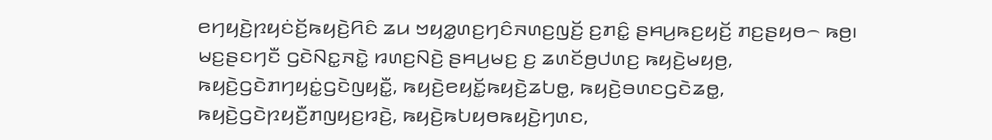ꤕꤚꤟꤢꤧ꤬ꤐꤟꤢꤦꤢꤩ꤬ꤒꤟꤢꤧ꤬ꤖꤢꤨ ꤘꤣ ꤠꤟꤤ꤭ꤛꤢ꤬ꤚꤢꤨꤏꤛꤢ꤬ꤜꤢꤩ꤬ ꤢ꤬ꤊꤢꤨ꤭ ꤔꤌꤣ꤬ꤒꤢ꤬ꤟꤢꤩ꤬ ꤊꤢ꤬ꤔꤟꤥ꤮ ꤒꤥ꤬꤯
ꤗꤢ꤬ꤔꤢꤚꤢꤪ ꤞꤢꤧꤡꤢ꤭ꤏꤢꤧ꤭ ꤙꤛꤢ꤬ꤡꤢꤧ꤬ ꤔꤌꤣ꤬ꤗꤢ꤬ ꤢ꤬ ꤘꤛꤢꤩꤥ꤬ꤓꤛꤢ꤬ ꤒꤟꤢꤧ꤬ꤗꤟꤥ꤬, ꤒꤟꤢꤧ꤬ꤞꤢꤧꤊꤚꤟꤢꤦ꤭ꤞꤢꤧꤜꤟꤢꤪ꤭, ꤒꤟꤢꤧ꤬ꤕꤟꤢꤩ꤭ꤒꤟꤢꤧ꤬ꤘꤝꤥ꤭, ꤒꤟꤢꤧ꤬ꤋꤛꤢꤞꤢꤧꤘꤥ꤭, ꤒꤟꤢꤧ꤬ꤞꤢꤧꤐꤟꤢꤪ꤬ꤊꤜꤟꤢ꤬ꤙꤢꤧ꤬, ꤒꤟꤢꤧ꤬ꤒꤝꤟꤥꤒꤟꤢꤧ꤬ꤚꤛꤢ,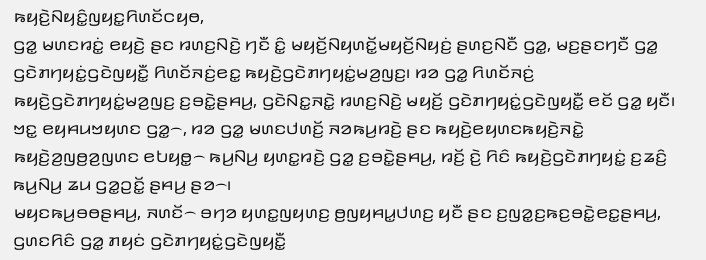ꤒꤟꤢꤧ꤬ꤡꤟꤢꤨ꤭ꤜꤟꤢ꤭ꤖꤛꤢꤩꤍꤟꤥ,
ꤞꤤ꤭ ꤗꤛꤢꤙꤢꤦ꤭ ꤕꤟꤢꤧ꤬ ꤔꤢ ꤙꤛꤢ꤬ꤡꤢꤧ꤬ ꤚꤢꤪ ꤢꤨ꤭ ꤗꤟꤢꤩ꤬ꤡꤟꤛꤢꤩ꤭ꤗꤟꤢꤩ꤬ꤡꤟꤢꤦ꤬ ꤔꤛꤢ꤬ꤡꤢꤪ ꤞꤤ꤭, ꤗꤢ꤬ꤔꤢꤚꤢꤪ ꤞꤤ꤭ ꤞꤢꤧꤊꤚꤟꤢꤦ꤭ꤞꤢꤧꤜꤟꤢꤪ꤭ ꤖꤛꤢꤩꤏꤢꤦ꤬ꤕꤢ꤭ ꤒꤟꤢꤧ꤬ꤞꤢꤧꤊꤚꤟꤢꤦ꤭ꤗꤤ꤬ꤜꤢ꤬꤯ ꤙꤤ ꤞꤤ꤭ ꤖꤛꤢꤩꤏꤢꤦ꤬ ꤒꤟꤢꤧ꤬ꤞꤢꤧꤊꤚꤟꤢꤦ꤭ꤗꤤ꤬ꤜꤢ꤬ ꤢ꤬ꤋꤢꤧ꤭ꤔꤌꤣ꤬, ꤞꤢꤧꤡꤢ꤭ꤏꤢꤧ꤭ ꤙꤛꤢ꤬ꤡꤢꤧ꤬ ꤗꤟꤢꤩ꤬ ꤞꤢꤧꤊꤚꤟꤢꤦ꤭ꤞꤢꤧꤜꤟꤢꤪ꤭ ꤕꤢꤩ ꤞꤤ꤭ ꤟꤢꤪ꤯
ꤠꤢ꤭ ꤕꤟꤌꤣꤠꤟꤛꤢ ꤞꤤ꤭꤮, ꤙꤤ ꤞꤤ꤭ ꤗꤛꤢꤓꤛꤢꤩ꤬ ꤏꤤꤒꤣ꤬ꤙꤢꤧ꤬ ꤔꤢ ꤒꤟꤢꤧ꤬ꤕꤟꤛꤢꤒꤟꤢꤧ꤬ꤏꤢꤧ꤭ ꤒꤟꤢꤧ꤬ꤤ꤬ꤜꤥ꤬ꤤ꤬ꤜꤛꤢ ꤕꤝꤟꤥ꤭꤮ ꤒꤣ꤬ꤡꤣ꤬ ꤟꤛꤢ꤭ꤙꤢꤧ꤬ ꤞꤤ꤭ ꤢ꤬ꤋꤢꤧ꤭ꤔꤌꤣ꤬, ꤙꤢꤩ꤬ ꤢꤧ꤬ ꤖꤢꤨ ꤒꤟꤢꤧ꤬ꤞꤢꤧꤊꤚꤟꤢꤦ꤭ ꤢ꤬ꤘꤢꤨ꤬ ꤒꤣ꤬ꤡꤣ꤬ ꤘꤣ ꤞꤤ꤭ꤑꤢꤩ꤭ ꤔꤌꤣ꤬ ꤔꤤ꤮꤯
ꤗꤟꤢꤒꤣ꤬ꤋꤥꤔꤌꤣ꤬, ꤏꤛꤢꤩ꤮ ꤋꤚꤤ ꤟꤛꤢ꤭ꤜꤟꤛꤢ꤬ ꤥ꤬ꤜꤟꤌꤣ꤭ꤓꤛꤢ꤬ ꤟꤢꤪ ꤔꤢ ꤢ꤬ꤜꤤ꤭ꤢ꤬ꤒꤢ꤬ꤋꤢꤧ꤭ꤕꤢ꤭ꤔꤌꤣ꤬, ꤞꤛꤢꤖꤢꤨ ꤞꤤ꤭ ꤊꤟꤢꤦ ꤞꤢꤧꤊꤚꤟꤢꤦ꤭ꤞꤢꤧꤜꤟꤢꤪ꤭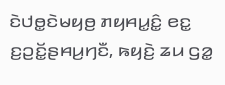ꤢꤧꤓꤥ꤭ꤢꤧꤗꤟꤥ꤬ ꤊꤟꤌꤣ꤭ꤢꤨ꤭ ꤕꤢ꤭ ꤢ꤬ꤑꤢꤩ꤭ꤔꤌꤣ꤬ꤚꤢꤪ, ꤒꤟꤢꤧ꤬ ꤘꤣ ꤞꤤ꤭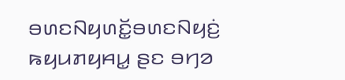ꤋꤛꤢꤡꤟꤛꤢꤩ꤭ꤋꤛꤢꤡꤟꤢꤦ꤬ ꤒꤟꤣꤊꤟꤌꤣ꤭ ꤔꤢ ꤋꤚꤤ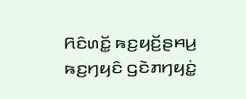ꤖꤢꤨꤛꤢꤩ꤭ ꤒꤢ꤬ꤟꤢꤩ꤬ꤔꤌꤣ꤬ ꤒꤢ꤬ꤚꤟꤢꤨ ꤞꤢꤧꤊꤚꤟꤢꤦ꤭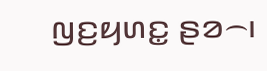ꤜꤢ꤬ꤟꤛꤢ꤭ ꤔꤤ꤮꤯